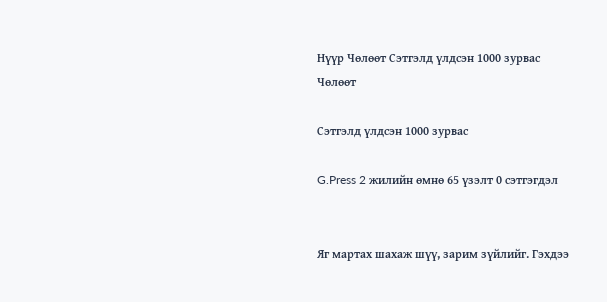Нүүр Чөлөөт Сэтгэлд үлдсэн 1000 зурвас
Чөлөөт

Сэтгэлд үлдсэн 1000 зурвас

G.Press 2 жилийн өмнө 65 үзэлт 0 сэтгэгдэл


Яг мартах шахаж шүү, зарим зүйлийг. Гэхдээ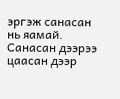эргэж санасан нь яамай. Санасан дээрээ цаасан дээр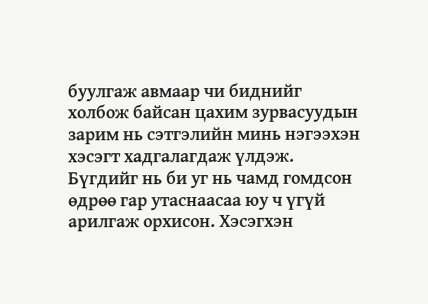буулгаж авмаар чи биднийг холбож байсан цахим зурвасуудын зарим нь сэтгэлийн минь нэгээхэн хэсэгт хадгалагдаж үлдэж. Бүгдийг нь би уг нь чамд гомдсон өдрөө гар утаснаасаа юу ч үгүй арилгаж орхисон. Хэсэгхэн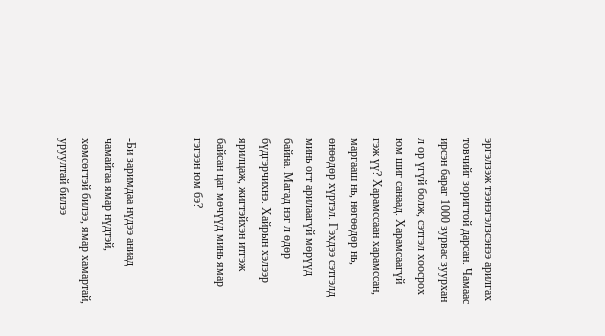эргэлзэж тээнэгэлзсэнээ арилгах товчийг зоригтой дарсан. Чамаас ирсэн бараг 1000 зурвас зуурхан л ор үгүй болж, сэтгэл хоосрох юм шиг санаад. Харамсаагүй гэж үү? Харамссаан харамссан, маргааш нь, нөгөөдөр нь, өнөөдөр хүртэл. Гэхдээ сэтгэлд минь огт арилаагүй мөрүүд байна. Магад нэг л өдөр бүдгэрчихнэ. Хайрын хэлээр ярилцаж, жигтэйхэн итгэж байсан цаг мөчүүд минь ямар гэгээн юм бэ?


-Би заримдаа нүдээ аниад чамайгаа ямар нүдтэй, хөмсөгтэй билээ, ямар хамартай, уруултай билээ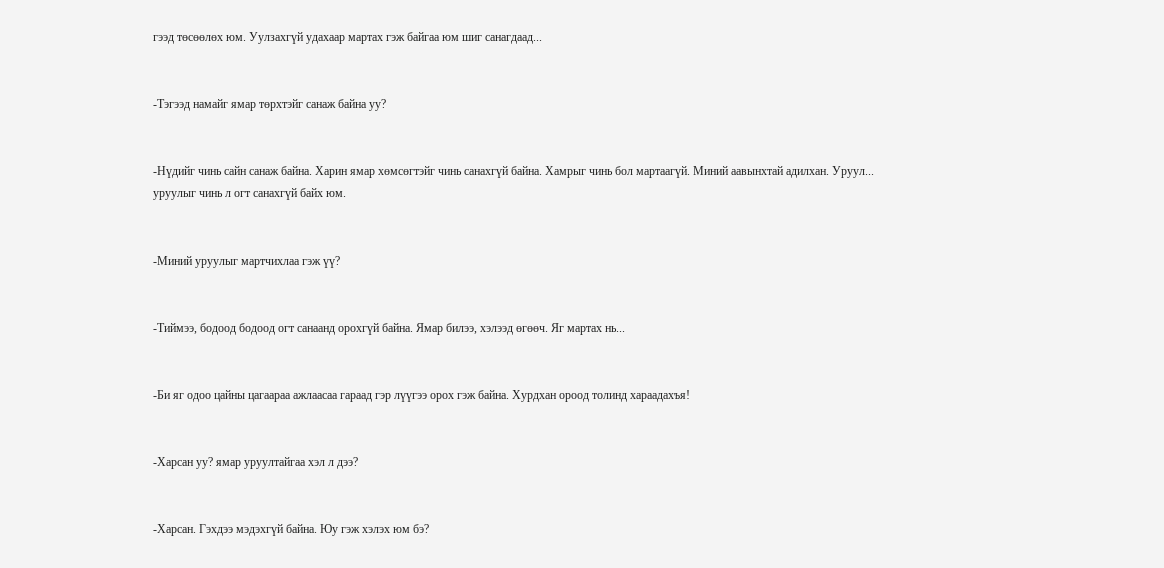гээд төсөөлөх юм. Уулзахгүй удахаар мартах гэж байгаа юм шиг санагдаад...


-Тэгээд намайг ямар төрхтэйг санаж байна уу?


-Нүдийг чинь сайн санаж байна. Харин ямар хөмсөгтэйг чинь санахгүй байна. Хамрыг чинь бол мартаагүй. Миний аавынхтай адилхан. Уруул... уруулыг чинь л огт санахгүй байх юм.


-Миний уруулыг мартчихлаа гэж үү?


-Тиймээ, бодоод бодоод огт санаанд орохгүй байна. Ямар билээ, хэлээд өгөөч. Яг мартах нь...


-Би яг одоо цайны цагаараа ажлаасаа гараад гэр лүүгээ орох гэж байна. Хурдхан ороод толинд хараадахъя!


-Харсан уу? ямар уруултайгаа хэл л дээ?


-Харсан. Гэхдээ мэдэхгүй байна. Юу гэж хэлэх юм бэ?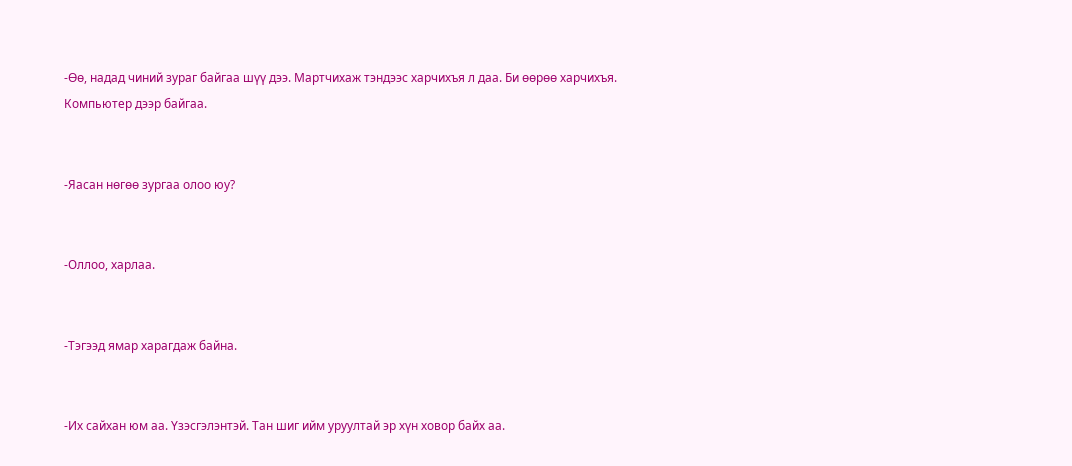-Өө, надад чиний зураг байгаа шүү дээ. Мартчихаж тэндээс харчихъя л даа. Би өөрөө харчихъя. Компьютер дээр байгаа.


-Яасан нөгөө зургаа олоо юу?


-Оллоо, харлаа.


-Тэгээд ямар харагдаж байна.


-Их сайхан юм аа. Үзэсгэлэнтэй. Тан шиг ийм уруултай эр хүн ховор байх аа.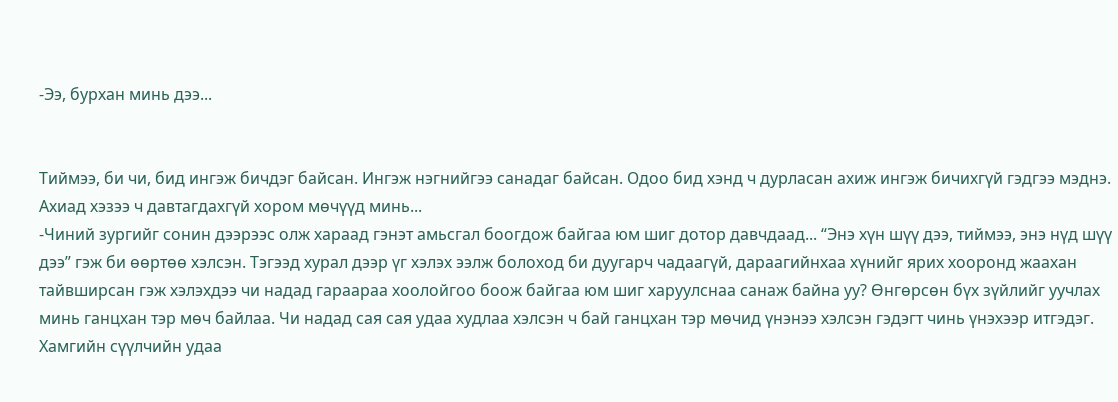-Ээ, бурхан минь дээ...


Тиймээ, би чи, бид ингэж бичдэг байсан. Ингэж нэгнийгээ санадаг байсан. Одоо бид хэнд ч дурласан ахиж ингэж бичихгүй гэдгээ мэднэ. Ахиад хэзээ ч давтагдахгүй хором мөчүүд минь...
-Чиний зургийг сонин дээрээс олж хараад гэнэт амьсгал боогдож байгаа юм шиг дотор давчдаад... “Энэ хүн шүү дээ, тиймээ, энэ нүд шүү дээ” гэж би өөртөө хэлсэн. Тэгээд хурал дээр үг хэлэх ээлж болоход би дуугарч чадаагүй, дараагийнхаа хүнийг ярих хооронд жаахан тайвширсан гэж хэлэхдээ чи надад гараараа хоолойгоо боож байгаа юм шиг харуулснаа санаж байна уу? Өнгөрсөн бүх зүйлийг уучлах минь ганцхан тэр мөч байлаа. Чи надад сая сая удаа худлаа хэлсэн ч бай ганцхан тэр мөчид үнэнээ хэлсэн гэдэгт чинь үнэхээр итгэдэг. Хамгийн сүүлчийн удаа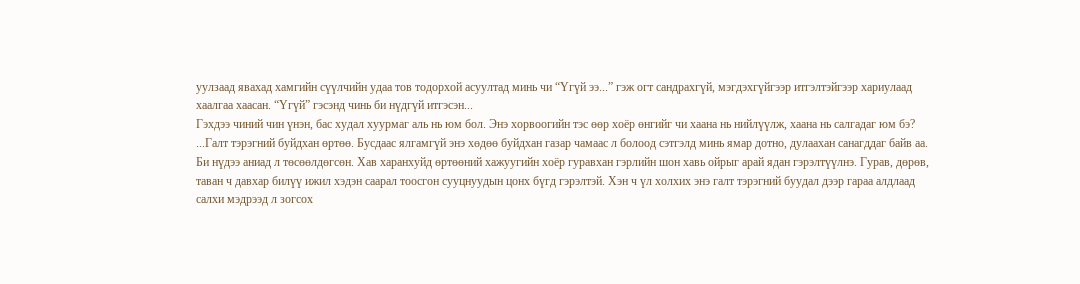уулзаад явахад хамгийн сүүлчийн удаа тов тодорхой асуултад минь чи “Үгүй ээ...” гэж огт сандрахгүй, мэгдэхгүйгээр итгэлтэйгээр хариулаад хаалгаа хаасан. “Үгүй” гэсэнд чинь би нүдгүй итгэсэн...
Гэхдээ чиний чин үнэн, бас худал хуурмаг аль нь юм бол. Энэ хорвоогийн тэс өөр хоёр өнгийг чи хаана нь нийлүүлж, хаана нь салгадаг юм бэ?
...Галт тэрэгний буйдхан өртөө. Бусдаас ялгамгүй энэ хөдөө буйдхан газар чамаас л болоод сэтгэлд минь ямар дотно, дулаахан санагддаг байв аа. Би нүдээ аниад л төсөөлдөгсөн. Хав харанхуйд өртөөний хажуугийн хоёр гуравхан гэрлийн шон хавь ойрыг арай ядан гэрэлтүүлнэ. Гурав, дөрөв, таван ч давхар билүү ижил хэдэн саарал тоосгон сууцнуудын цонх бүгд гэрэлтэй. Хэн ч үл холхих энэ галт тэрэгний буудал дээр гараа алдлаад салхи мэдрээд л зогсох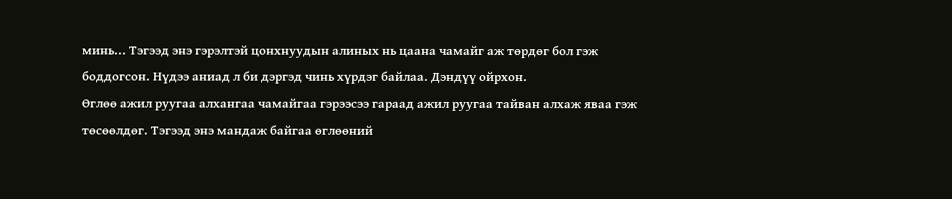минь... Тэгээд энэ гэрэлтэй цонхнуудын алиных нь цаана чамайг аж төрдөг бол гэж боддогсон. Нүдээ аниад л би дэргэд чинь хүрдэг байлаа. Дэндүү ойрхон.
Өглөө ажил руугаа алхангаа чамайгаа гэрээсээ гараад ажил руугаа тайван алхаж яваа гэж төсөөлдөг. Тэгээд энэ мандаж байгаа өглөөний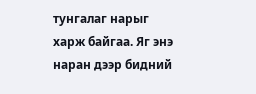тунгалаг нарыг харж байгаа. Яг энэ наран дээр бидний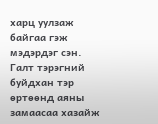харц уулзаж байгаа гэж мэдэрдэг сэн.
Галт тэрэгний буйдхан тэр өртөөнд аяны замаасаа хазайж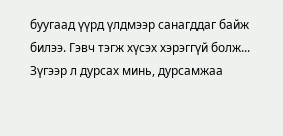буугаад үүрд үлдмээр санагддаг байж билээ. Гэвч тэгж хүсэх хэрэггүй болж... Зүгээр л дурсах минь, дурсамжаа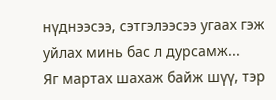нүднээсээ, сэтгэлээсээ угаах гэж уйлах минь бас л дурсамж...
Яг мартах шахаж байж шүү, тэр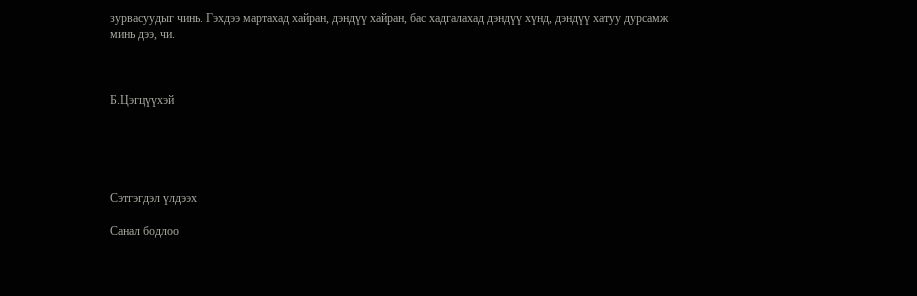зурвасуудыг чинь. Гэхдээ мартахад хайран, дэндүү хайран, бас хадгалахад дэндүү хүнд, дэндүү хатуу дурсамж минь дээ, чи.



Б.Цэгцүүхэй





Сэтгэгдэл үлдээх

Санал бодлоо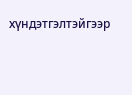хүндэтгэлтэйгээр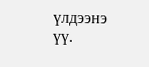үлдээнэ үү.